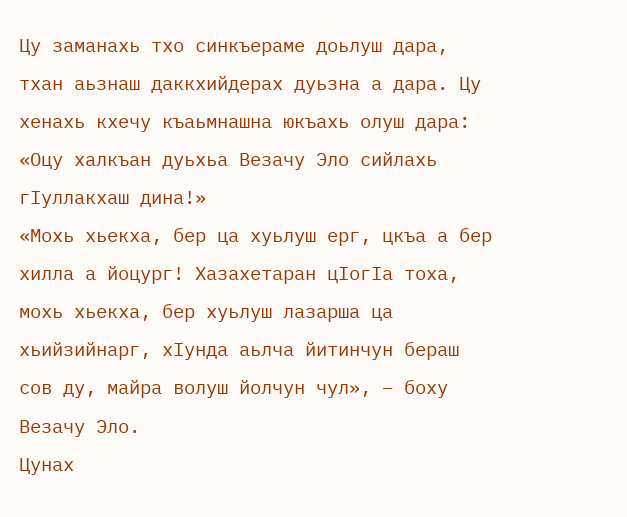Цу заманахь тхо синкъераме доьлуш дара, тхан аьзнаш даккхийдерах дуьзна а дара. Цу хенахь кхечу къаьмнашна юкъахь олуш дара: «Оцу халкъан дуьхьа Везачу Эло сийлахь гІуллакхаш дина!»
«Мохь хьекха, бер ца хуьлуш ерг, цкъа а бер хилла а йоцург! Хазахетаран цІогІа тоха, мохь хьекха, бер хуьлуш лазарша ца хьийзийнарг, хІунда аьлча йитинчун бераш сов ду, майра волуш йолчун чул», – боху Везачу Эло.
Цунах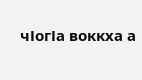чІогІа воккха а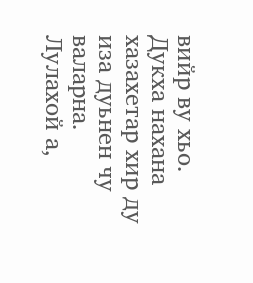вийр ву хьо. Дукха нахана хазахетар хир ду иза дуьнен чу валарна.
Лулахой а,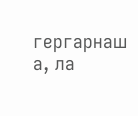гергарнаш а, ла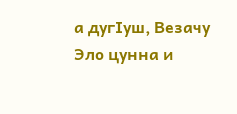а дугІуш, Везачу Эло цунна и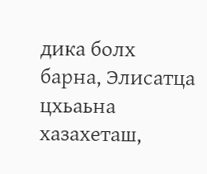дика болх барна, Элисатца цхьаьна хазахеташ,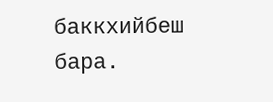баккхийбеш бара.